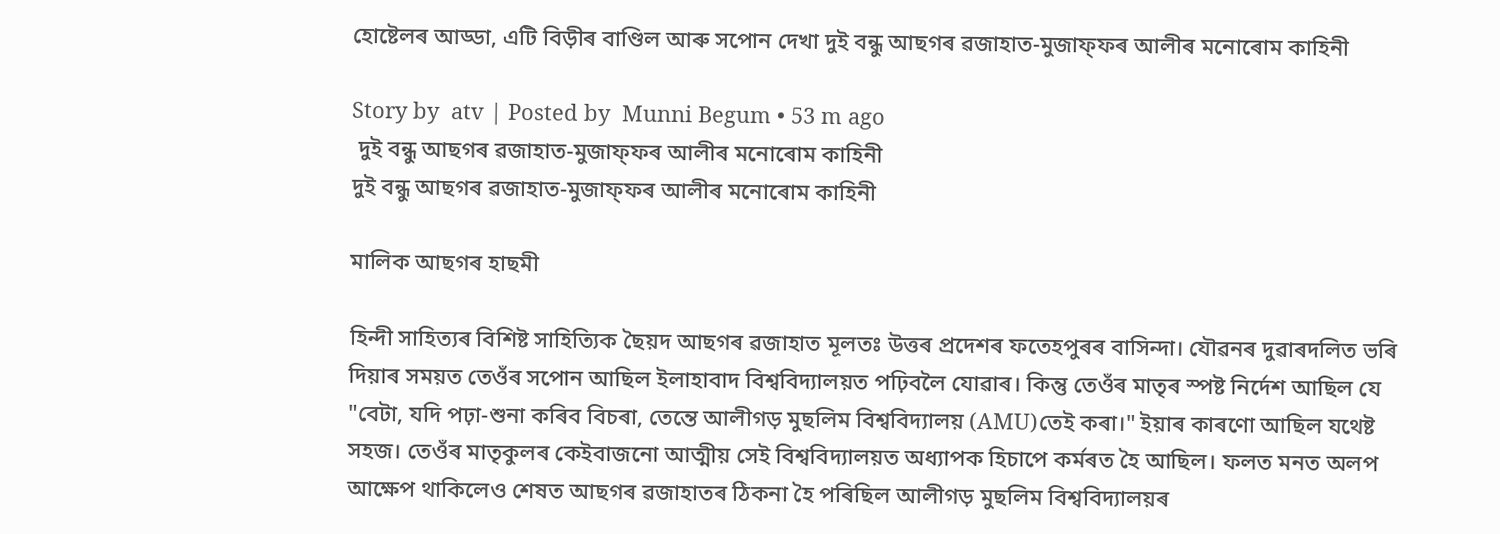হোষ্টেলৰ আড্ডা, এটি বিড়ীৰ বাণ্ডিল আৰু সপোন দেখা দুই বন্ধু আছগৰ ৱজাহাত-মুজাফ্ফৰ আলীৰ মনোৰোম কাহিনী

Story by  atv | Posted by  Munni Begum • 53 m ago
 দুই বন্ধু আছগৰ ৱজাহাত-মুজাফ্ফৰ আলীৰ মনোৰোম কাহিনী
দুই বন্ধু আছগৰ ৱজাহাত-মুজাফ্ফৰ আলীৰ মনোৰোম কাহিনী

মালিক আছগৰ হাছমী

হিন্দী সাহিত্যৰ বিশিষ্ট সাহিত্যিক ছৈয়দ আছগৰ ৱজাহাত মূলতঃ উত্তৰ প্ৰদেশৰ ফতেহপুৰৰ বাসিন্দা। যৌৱনৰ দুৱাৰদলিত ভৰি দিয়াৰ সময়ত তেওঁৰ সপোন আছিল ইলাহাবাদ বিশ্ববিদ্যালয়ত পঢ়িবলৈ যোৱাৰ। কিন্তু তেওঁৰ মাতৃৰ স্পষ্ট নিৰ্দেশ আছিল যে "বেটা, যদি পঢ়া-শুনা কৰিব বিচৰা, তেন্তে আলীগড় মুছলিম বিশ্ববিদ্যালয় (AMU)তেই কৰা।" ইয়াৰ কাৰণো আছিল যথেষ্ট সহজ। তেওঁৰ মাতৃকুলৰ কেইবাজনো আত্মীয় সেই বিশ্ববিদ্যালয়ত অধ্যাপক হিচাপে কৰ্মৰত হৈ আছিল। ফলত মনত অলপ আক্ষেপ থাকিলেও শেষত আছগৰ ৱজাহাতৰ ঠিকনা হৈ পৰিছিল আলীগড় মুছলিম বিশ্ববিদ্যালয়ৰ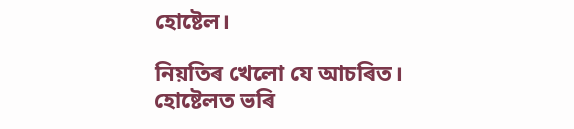হোষ্টেল।

নিয়তিৰ খেলো যে আচৰিত। হোষ্টেলত ভৰি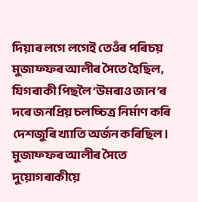দিয়াৰ লগে লগেই তেওঁৰ পৰিচয় মুজাফ্ফৰ আলীৰ সৈতে হৈছিল, যিগৰাকী পিছলৈ ‘উমৰাও জান’ৰ দৰে জনপ্ৰিয় চলচ্চিত্ৰ নিৰ্মাণ কৰি দেশজুৰি খ্যাতি অৰ্জন কৰিছিল। মুজাফ্ফৰ আলীৰ সৈতে দুয়োগৰাকীয়ে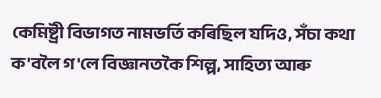কেমিষ্ট্ৰী বিভাগত নামভৰ্তি কৰিছিল যদিও, সঁচা কথা ক'বলৈ গ'লে বিজ্ঞানতকৈ শিল্প, সাহিত্য আৰু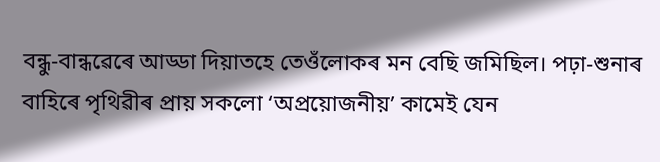বন্ধু-বান্ধৱেৰে আড্ডা দিয়াতহে তেওঁলোকৰ মন বেছি জমিছিল। পঢ়া-শুনাৰ বাহিৰে পৃথিৱীৰ প্ৰায় সকলো ‘অপ্ৰয়োজনীয়’ কামেই যেন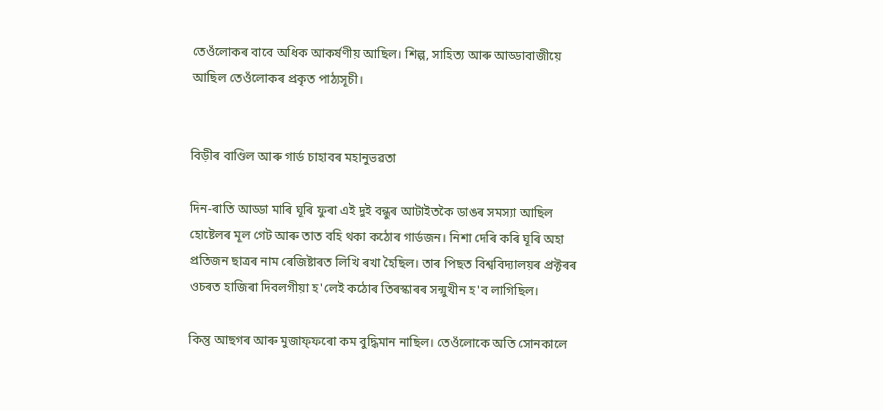তেওঁলোকৰ বাবে অধিক আকৰ্ষণীয় আছিল। শিল্প, সাহিত্য আৰু আড্ডাবাজীয়ে আছিল তেওঁলোকৰ প্ৰকৃত পাঠ্যসূচী।


বিড়ীৰ বাণ্ডিল আৰু গাৰ্ড চাহাবৰ মহানুভৱতা

দিন-ৰাতি আড্ডা মাৰি ঘূৰি ফুৰা এই দুই বন্ধুৰ আটাইতকৈ ডাঙৰ সমস্যা আছিল হোষ্টেলৰ মূল গেট আৰু তাত বহি থকা কঠোৰ গাৰ্ডজন। নিশা দেৰি কৰি ঘূৰি অহা প্ৰতিজন ছাত্ৰৰ নাম ৰেজিষ্টাৰত লিখি ৰখা হৈছিল। তাৰ পিছত বিশ্ববিদ্যালয়ৰ প্ৰক্টৰৰ ওচৰত হাজিৰা দিবলগীয়া হ'লেই কঠোৰ তিৰস্কাৰৰ সন্মুখীন হ'ব লাগিছিল।

কিন্তু আছগৰ আৰু মুজাফ্ফৰো কম বুদ্ধিমান নাছিল। তেওঁলোকে অতি সোনকালে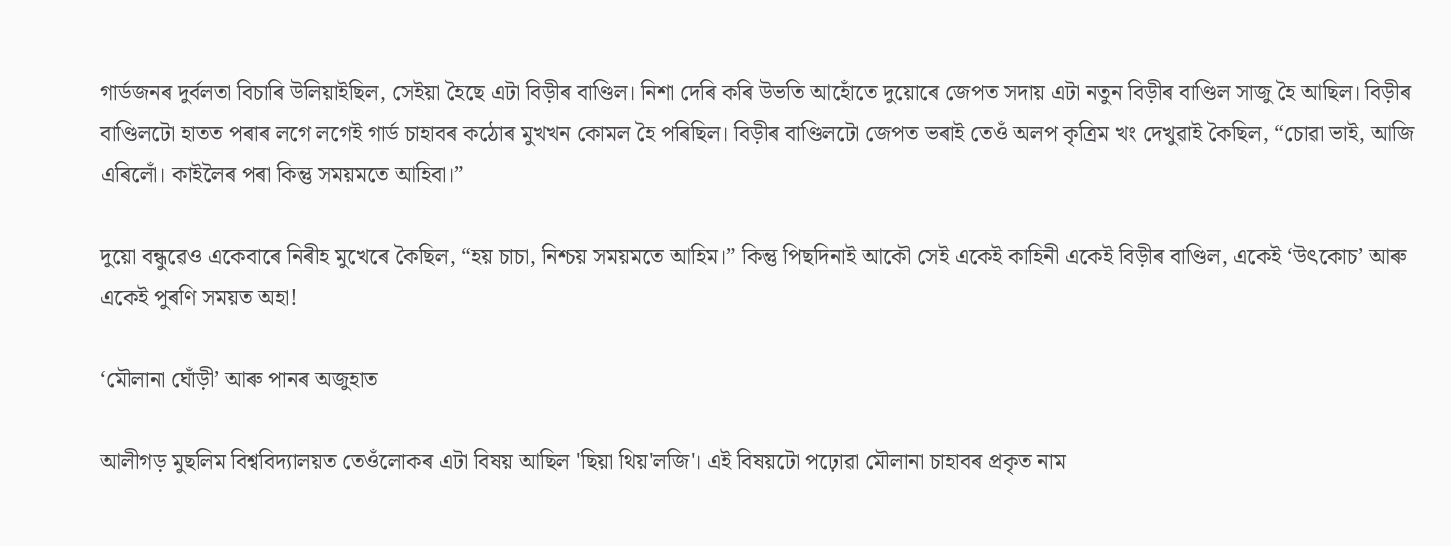গাৰ্ডজনৰ দুৰ্বলতা বিচাৰি উলিয়াইছিল, সেইয়া হৈছে এটা বিড়ীৰ বাণ্ডিল। নিশা দেৰি কৰি উভতি আহোঁতে দুয়োৰে জেপত সদায় এটা নতুন বিড়ীৰ বাণ্ডিল সাজু হৈ আছিল। বিড়ীৰ বাণ্ডিলটো হাতত পৰাৰ লগে লগেই গাৰ্ড চাহাবৰ কঠোৰ মুখখন কোমল হৈ পৰিছিল। বিড়ীৰ বাণ্ডিলটো জেপত ভৰাই তেওঁ অলপ কৃত্ৰিম খং দেখুৱাই কৈছিল, “চোৱা ভাই, আজি এৰিলোঁ। কাইলৈৰ পৰা কিন্তু সময়মতে আহিবা।”

দুয়ো বন্ধুৱেও একেবাৰে নিৰীহ মুখেৰে কৈছিল, “হয় চাচা, নিশ্চয় সময়মতে আহিম।” কিন্তু পিছদিনাই আকৌ সেই একেই কাহিনী একেই বিড়ীৰ বাণ্ডিল, একেই ‘উৎকোচ’ আৰু একেই পুৰণি সময়ত অহা!

‘মৌলানা ঘোঁড়ী’ আৰু পানৰ অজুহাত

আলীগড় মুছলিম বিশ্ববিদ্যালয়ত তেওঁলোকৰ এটা বিষয় আছিল 'ছিয়া থিয়'লজি'। এই বিষয়টো পঢ়োৱা মৌলানা চাহাবৰ প্ৰকৃত নাম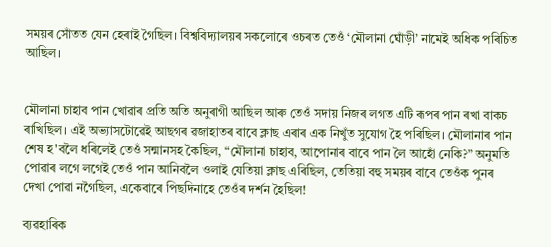সময়ৰ সোঁতত যেন হেৰাই গৈছিল। বিশ্ববিদ্যালয়ৰ সকলোৰে ওচৰত তেওঁ ‘মৌলানা ঘোঁড়ী’ নামেই অধিক পৰিচিত আছিল।


মৌলানা চাহাব পান খোৱাৰ প্ৰতি অতি অনুৰাগী আছিল আৰু তেওঁ সদায় নিজৰ লগত এটি ৰূপৰ পান ৰখা বাকচ ৰাখিছিল। এই অভ্যাসটোৱেই আছগৰ ৱজাহাতৰ বাবে ক্লাছ এৰাৰ এক নিখুঁত সুযোগ হৈ পৰিছিল। মৌলানাৰ পান শেষ হ'বলৈ ধৰিলেই তেওঁ সন্মানসহ কৈছিল, “মৌলানা চাহাব, আপোনাৰ বাবে পান লৈ আহোঁ নেকি?” অনুমতি পোৱাৰ লগে লগেই তেওঁ পান আনিবলৈ ওলাই যেতিয়া ক্লাছ এৰিছিল, তেতিয়া বহু সময়ৰ বাবে তেওঁক পুনৰ দেখা পোৱা নগৈছিল, একেবাৰে পিছদিনাহে তেওঁৰ দৰ্শন হৈছিল!

ব্যৱহাৰিক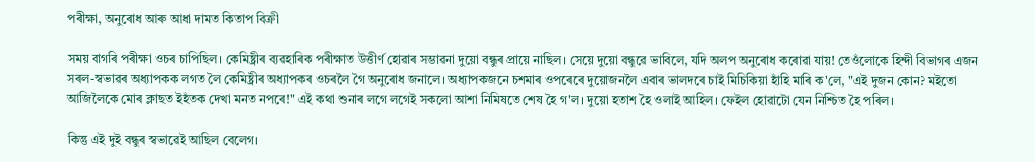পৰীক্ষা, অনুৰোধ আৰু আধা দামত কিতাপ বিক্ৰী

সময় বাগৰি পৰীক্ষা ওচৰ চাপিছিল। কেমিষ্ট্ৰীৰ ব্যৱহাৰিক পৰীক্ষাত উত্তীৰ্ণ হোৱাৰ সম্ভাৱনা দুয়ো বন্ধুৰ প্ৰায়ে নাছিল। সেয়ে দুয়ো বন্ধুৱে ভাবিলে, যদি অলপ অনুৰোধ কৰোৱা যায়! তেওঁলোকে হিন্দী বিভাগৰ এজন সৰল-স্বভাৱৰ অধ্যাপকক লগত লৈ কেমিষ্ট্ৰীৰ অধ্যাপকৰ ওচৰলৈ গৈ অনুৰোধ জনালে। অধ্যাপকজনে চশমাৰ ওপৰেৰে দুয়োজনলৈ এবাৰ ভালদৰে চাই মিচিকিয়া হাঁহি মাৰি ক'লে, "এই দুজন কোন? মইতো আজিলৈকে মোৰ ক্লাছত ইহঁতক দেখা মনত নপৰে!" এই কথা শুনাৰ লগে লগেই সকলো আশা নিমিষতে শেষ হৈ গ'ল। দুয়ো হতাশ হৈ ওলাই আহিল। ফেইল হোৱাটো যেন নিশ্চিত হৈ পৰিল।

কিন্তু এই দুই বন্ধুৰ স্বভাৱেই আছিল বেলেগ।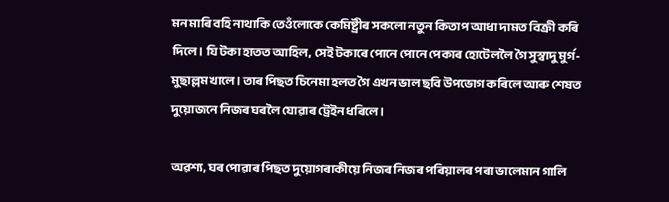মন মাৰি বহি নাথাকি তেওঁলোকে কেমিষ্ট্ৰীৰ সকলো নতুন কিতাপ আধা দামত বিক্ৰী কৰি দিলে। যি টকা হাতত আহিল, সেই টকাৰে পোনে পোনে পেকাৰ হোটেললৈ গৈ সুস্বাদু মুৰ্গ-মুছাল্লম খালে। তাৰ পিছত চিনেমা হলত গৈ এখন ভাল ছবি উপভোগ কৰিলে আৰু শেষত দুয়োজনে নিজৰ ঘৰলৈ যোৱাৰ ট্ৰেইন ধৰিলে।

অৱশ্য, ঘৰ পোৱাৰ পিছত দুয়োগৰাকীয়ে নিজৰ নিজৰ পৰিয়ালৰ পৰা ভালেমান গালি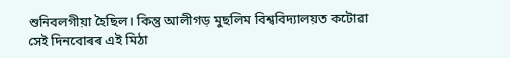শুনিবলগীয়া হৈছিল। কিন্তু আলীগড় মুছলিম বিশ্ববিদ্যালয়ত কটোৱা সেই দিনবোৰৰ এই মিঠা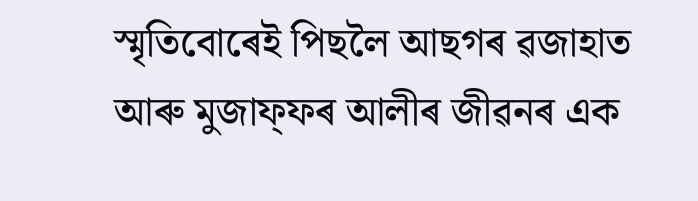স্মৃতিবোৰেই পিছলৈ আছগৰ ৱজাহাত আৰু মুজাফ্ফৰ আলীৰ জীৱনৰ এক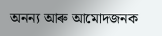অনন্য আৰু আমোদজনক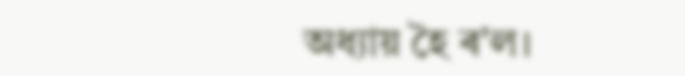অধ্যায় হৈ ৰ'ল।